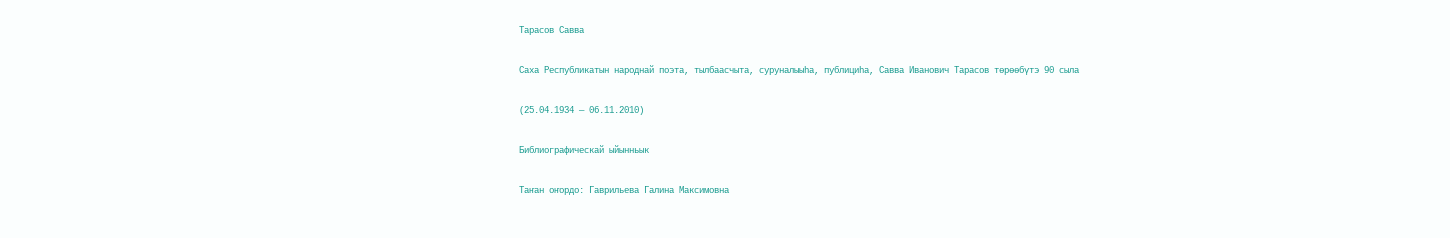Тарасов Савва

Саха Республикатын народнай поэта, тылбаасчыта, суруналыыһа, публициһа, Савва Иванович Тарасов төрөөбүтэ 90 сыла

(25.04.1934 — 06.11.2010)

Библиографическай ыйынньык

Таҥан оҥордо: Гаврильева Галина Максимовна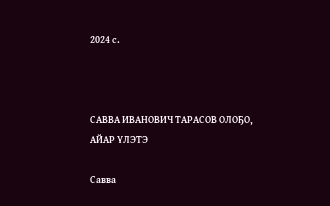2024 с.



САВВА ИВАНОВИЧ ТАРАСОВ ОЛОҔО, АЙАР ҮЛЭТЭ

Савва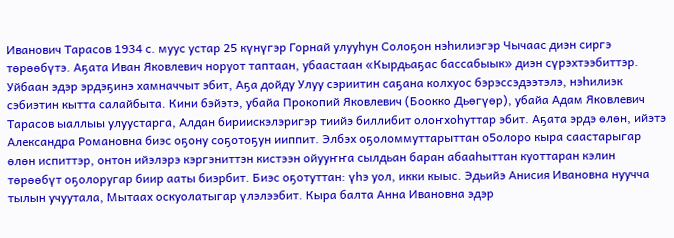Иванович Тарасов 1934 с. муус устар 25 күнүгэр Горнай улууһун Солоҕон нэһилиэгэр Чычаас диэн сиргэ төрөөбүтэ. Аҕата Иван Яковлевич норуот таптаан, убаастаан «Кырдьаҕас бассабыык» диэн сүрэхтээбиттэр.  Уйбаан эдэр эрдэҕинэ хамначчыт эбит, Аҕа дойду Улуу сэриитин саҕана колхуос бэрэссэдээтэлэ, нэһилиэк сэбиэтин кытта салайбыта. Кини бэйэтэ, убайа Прокопий Яковлевич (Боокко Дьөгүөр), убайа Адам Яковлевич Тарасов ыаллыы улуустарга, Алдан бириискэлэригэр тиийэ биллибит олоҥхоһуттар эбит. Аҕата эрдэ өлөн, ийэтэ Александра Романовна биэс оҕону соҕотоҕун ииппит. Элбэх оҕоломмуттарыттан о5олоро кыра саастарыгар өлөн испиттэр, онтон ийэлэрэ кэргэниттэн кистээн ойууҥҥа сылдьан баран абааһыттан куоттаран кэлин төрөөбүт оҕолоругар биир ааты биэрбит. Биэс оҕотуттан: үһэ уол, икки кыыс. Эдьийэ Анисия Ивановна нуучча тылын учуутала, Мытаах оскуолатыгар үлэлээбит. Кыра балта Анна Ивановна эдэр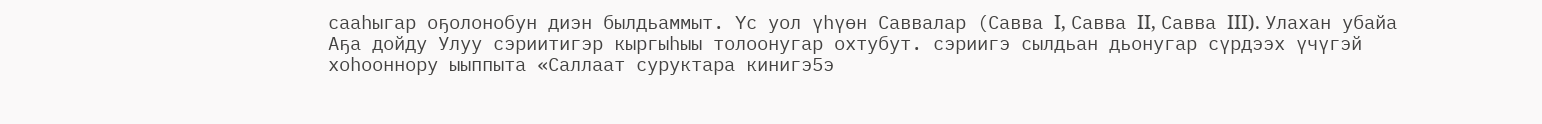сааһыгар оҕолонобун диэн былдьаммыт. Үс уол үһүөн Саввалар (Савва I, Савва II, Савва III). Улахан убайа Аҕа дойду Улуу сэриитигэр кыргыһыы толоонугар охтубут. сэриигэ сылдьан дьонугар сүрдээх үчүгэй хоһооннору ыыппыта «Саллаат суруктара кинигэ5э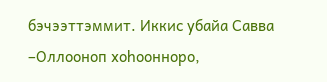бэчээттэммит. Иккис убайа Савва –Оллооноп хоһоонноро,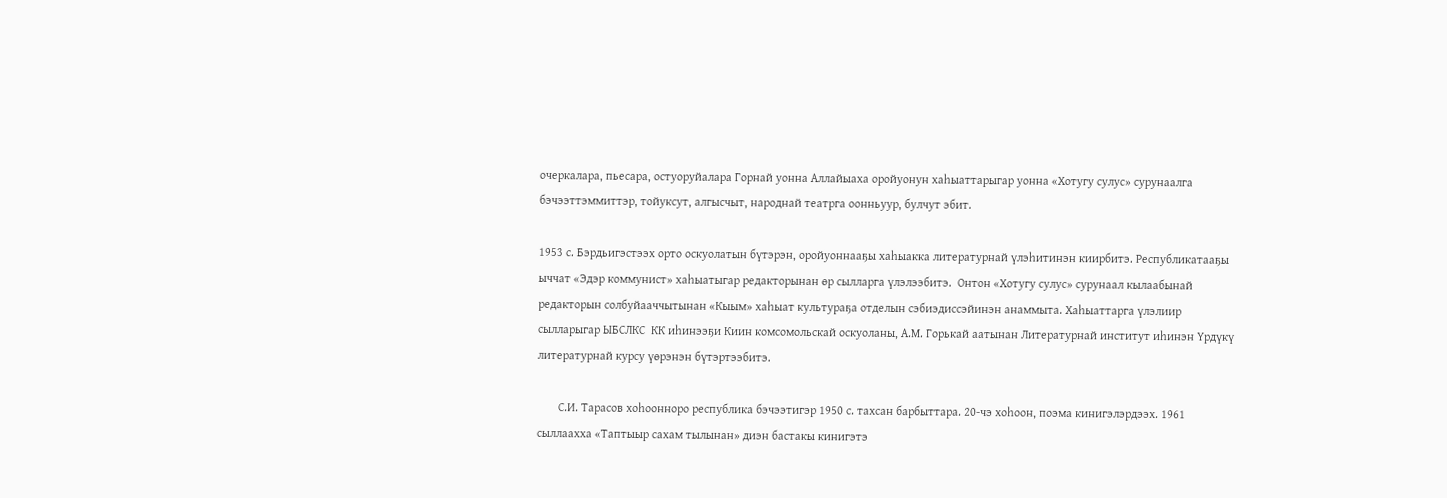очеркалара, пьесара, остуоруйалара Горнай уонна Аллайыаха оройуонун хаһыаттарыгар уонна «Хотугу сулус» сурунаалга бэчээттэммиттэр, тойуксут, алгысчыт, народнай театрга оонньуур, булчут эбит.

1953 с. Бэрдьигэстээх орто оскуолатын бүтэрэн, оройуоннааҕы хаһыакка литературнай үлэһитинэн киирбитэ. Республикатааҕы ыччат «Эдэр коммунист» хаһыатыгар редакторынан өр сылларга үлэлээбитэ.  Онтон «Хотугу сулус» сурунаал кылаабынай редакторын солбуйааччытынан «Кыым» хаһыат культураҕа отделын сэбиэдиссэйинэн анаммыта. Хаһыаттарга үлэлиир сылларыгар ЫБСЛКС  КК иһинээҕи Киин комсомольскай оскуоланы, А.М. Горькай аатынан Литературнай институт иһинэн Үрдүкү литературнай курсу үөрэнэн бүтэртээбитэ.

       С.И. Тарасов хоһоонноро республика бэчээтигэр 1950 с. тахсан барбыттара. 20-чэ хоһоон, поэма кинигэлэрдээх. 1961 сыллаахха «Таптыыр сахам тылынан» диэн бастакы кинигэтэ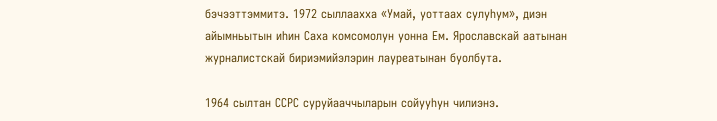бэчээттэммитэ. 1972 сыллаахха «Умай, уоттаах сулуһум», диэн айымньытын иһин Саха комсомолун уонна Ем. Ярославскай аатынан журналистскай бириэмийэлэрин лауреатынан буолбута.

1964 сылтан ССРС суруйааччыларын сойууһун чилиэнэ.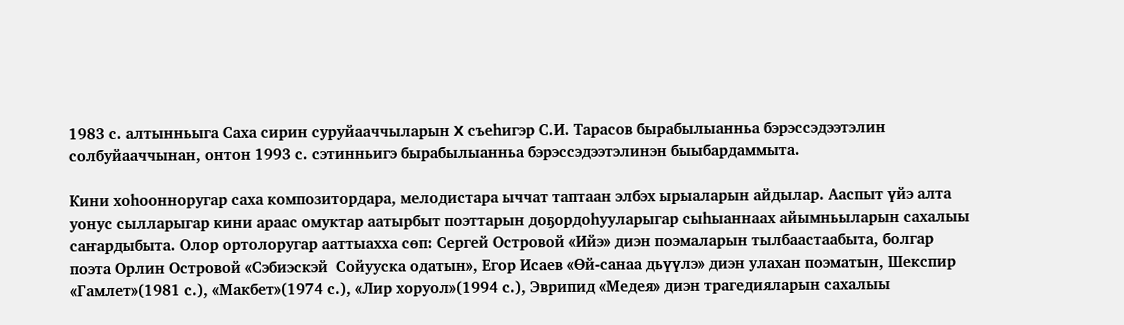1983 с. алтынньыга Саха сирин суруйааччыларын X съеһигэр С.И. Тарасов бырабылыанньа бэрэссэдээтэлин солбуйааччынан, онтон 1993 с. сэтинньигэ бырабылыанньа бэрэссэдээтэлинэн быыбардаммыта.

Кини хоһоонноругар саха композитордара, мелодистара ыччат таптаан элбэх ырыаларын айдылар. Ааспыт үйэ алта уонус сылларыгар кини араас омуктар аатырбыт поэттарын доҕордоһууларыгар сыһыаннаах айымньыларын сахалыы саҥардыбыта. Олор ортолоругар ааттыахха сөп: Сергей Островой «Ийэ» диэн поэмаларын тылбаастаабыта, болгар поэта Орлин Островой «Сэбиэскэй  Сойууска одатын», Егор Исаев «Өй-санаа дьүүлэ» диэн улахан поэматын, Шекспир «Гамлет»(1981 с.), «Макбет»(1974 с.), «Лир хоруол»(1994 с.), Эврипид «Медея» диэн трагедияларын сахалыы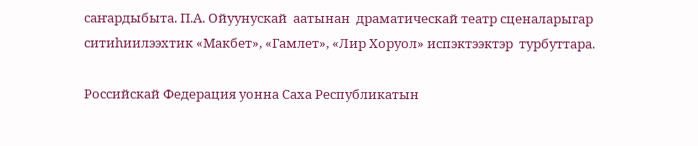саҥардыбыта. П.А. Ойуунускай  аатынан  драматическай театр сценаларыгар ситиһиилээхтик «Макбет», «Гамлет», «Лир Хоруол» испэктээктэр  турбуттара.

Российскай Федерация уонна Саха Республикатын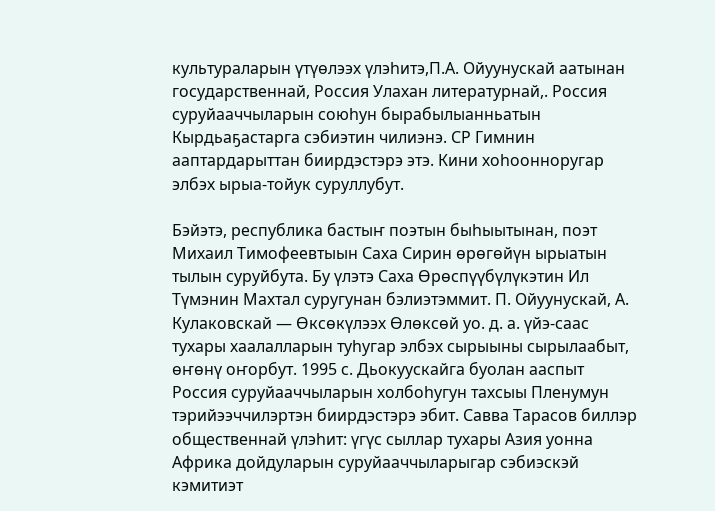культураларын үтүөлээх үлэһитэ,П.А. Ойуунускай аатынан  государственнай, Россия Улахан литературнай,. Россия суруйааччыларын союһун бырабылыанньатын Кырдьаҕастарга сэбиэтин чилиэнэ. СР Гимнин ааптардарыттан биирдэстэрэ этэ. Кини хоһоонноругар элбэх ырыа-тойук суруллубут.

Бэйэтэ, республика бастыҥ поэтын быһыытынан, поэт Михаил Тимофеевтыын Саха Сирин өрөгөйүн ырыатын тылын суруйбута. Бу үлэтэ Саха Өрөспүүбүлүкэтин Ил Түмэнин Махтал суругунан бэлиэтэммит. П. Ойуунускай, А. Кулаковскай — Өксөкүлээх Өлөксөй уо. д. а. үйэ-саас тухары хаалалларын туһугар элбэх сырыыны сырылаабыт, өҥөнү оҥорбут. 1995 с. Дьокуускайга буолан ааспыт Россия суруйааччыларын холбоһугун тахсыы Пленумун тэрийээччилэртэн биирдэстэрэ эбит. Савва Тарасов биллэр общественнай үлэһит: үгүс сыллар тухары Азия уонна Африка дойдуларын суруйааччыларыгар сэбиэскэй кэмитиэт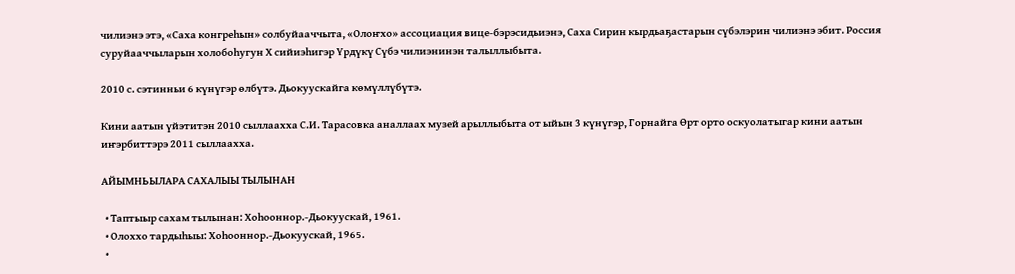чилиэнэ этэ, «Саха конгреһын» солбуйааччыта, «Олоҥхо» ассоциация вице-бэрэсидьиэнэ, Саха Сирин кырдьаҕастарын сүбэлэрин чилиэнэ эбит. Россия суруйааччыларын холобоһугун Х сийиэһигэр Үрдүкү Сүбэ чилиэнинэн талыллыбыта.

2010 с. сэтинньи 6 күнүгэр өлбүтэ. Дьокуускайга көмүллүбүтэ.

Кини аатын үйэтитэн 2010 сыллаахха С.И. Тарасовка аналлаах музей арыллыбыта от ыйын 3 күнүгэр, Горнайга Өрт орто оскуолатыгар кини аатын иҥэрбиттэрэ 2011 сыллаахха.

АЙЫМНЬЫЛАРА САХАЛЫЫ ТЫЛЫНАН

  • Таптыыр сахам тылынан: Хоһооннор.-Дьокуускай, 1961.
  • Олоххо тардыһыы: Хоһооннор.-Дьокуускай, 1965.
  •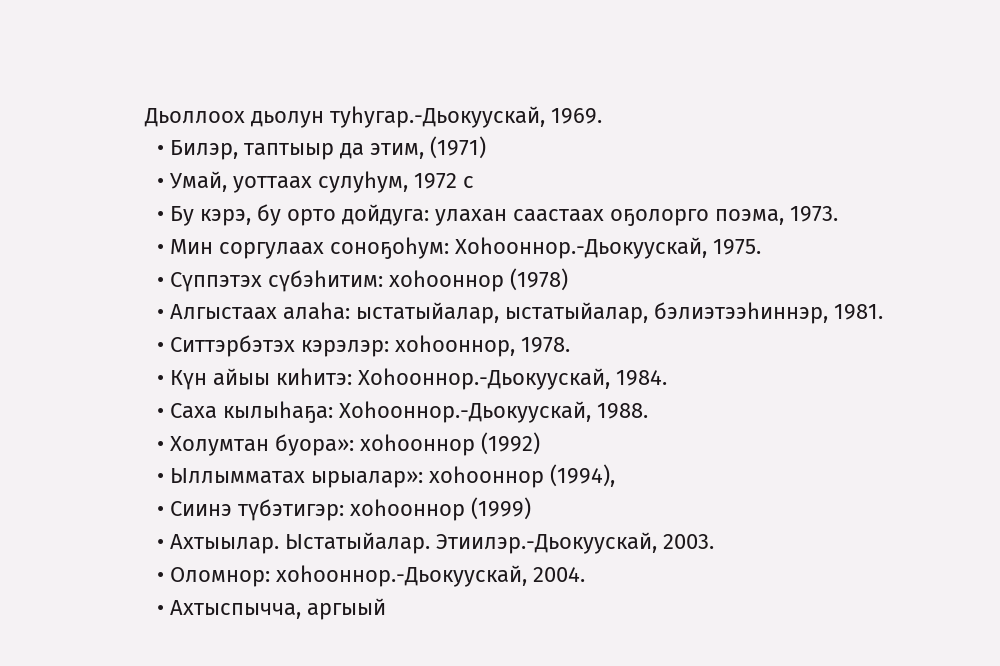Дьоллоох дьолун туһугар.-Дьокуускай, 1969.
  • Билэр, таптыыр да этим, (1971)
  • Умай, уоттаах сулуһум, 1972 с
  • Бу кэрэ, бу орто дойдуга: улахан саастаах оҕолорго поэма, 1973.
  • Мин соргулаах соноҕоһум: Хоһооннор.-Дьокуускай, 1975.
  • Сүппэтэх сүбэһитим: хоһооннор (1978)
  • Алгыстаах алаһа: ыстатыйалар, ыстатыйалар, бэлиэтээһиннэр, 1981.
  • Ситтэрбэтэх кэрэлэр: хоһооннор, 1978.
  • Күн айыы киһитэ: Хоһооннор.-Дьокуускай, 1984.
  • Саха кылыһаҕа: Хоһооннор.-Дьокуускай, 1988.
  • Холумтан буора»: хоһооннор (1992)
  • Ыллымматах ырыалар»: хоһооннор (1994),
  • Сиинэ түбэтигэр: хоһооннор (1999)
  • Ахтыылар. Ыстатыйалар. Этиилэр.-Дьокуускай, 2003.
  • Оломнор: хоһооннор.-Дьокуускай, 2004.
  • Ахтыспычча, аргыый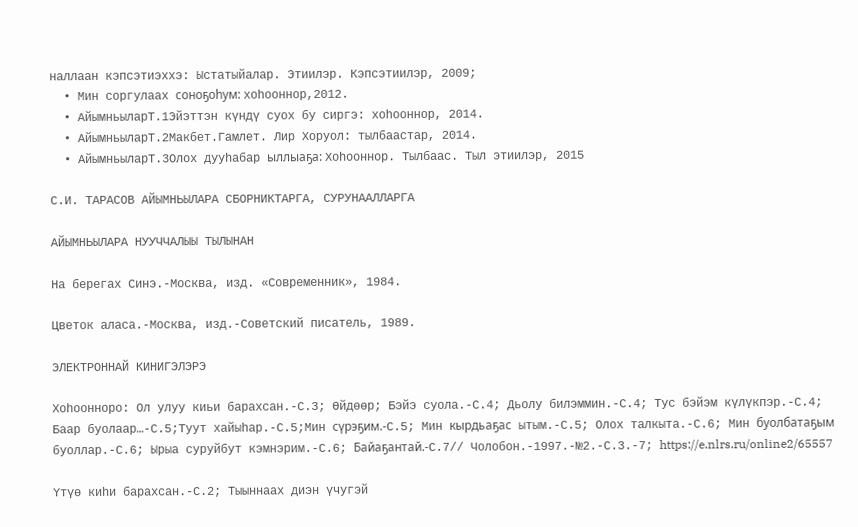наллаан кэпсэтиэххэ: Ыстатыйалар. Этиилэр. Кэпсэтиилэр, 2009;
  • Мин соргулаах соноҕоһум: хоһооннор,2012.
  • АйымньыларТ.1Эйэттэн күндү суох бу сиргэ: хоһооннор, 2014.
  • АйымньыларТ.2Макбет.Гамлет. Лир Хоруол: тылбаастар, 2014.
  • АйымньыларТ.3Олох дууһабар ыллыаҕа: Хоһооннор. Тылбаас. Тыл этиилэр, 2015

С.И. ТАРАСОВ АЙЫМНЬЫЛАРА СБОРНИКТАРГА, СУРУНААЛЛАРГА

АЙЫМНЬЫЛАРА НУУЧЧАЛЫЫ ТЫЛЫНАН

На берегах Синэ.-Москва, изд. «Современник», 1984.

Цветок аласа.-Москва, изд.-Советский писатель, 1989.

ЭЛЕКТРОННАЙ КИНИГЭЛЭРЭ

Хоһоонноро: Ол улуу киьи барахсан.-С.3; Өйдөөр; Бэйэ суола.-С.4; Дьолу билэммин.-С.4; Тус бэйэм күлүкпэр.-С.4; Баар буолаар…-С.5;Туут хайыһар.-С.5;Мин сүрэҕим.-С.5; Мин кырдьаҕас ытым.-С.5; Олох талкыта.-С.6; Мин буолбатаҕым буоллар.-С.6; Ырыа суруйбут кэмнэрим.-С.6; Байаҕантай.-С.7// Чолобон.-1997.-№2.-С.3.-7; https://e.nlrs.ru/online2/65557

Үтүө киһи барахсан.-С.2; Тыыннаах диэн үчугэй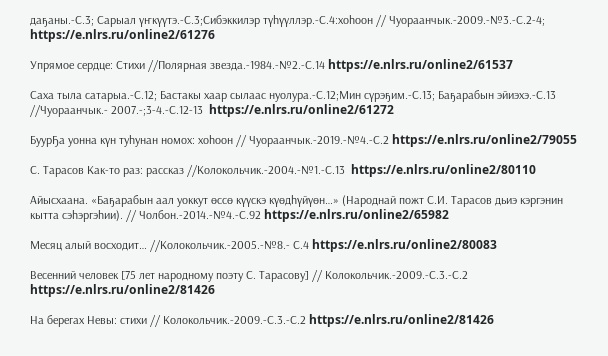даҕаны.-С.3; Сарыал үҥкүүтэ.-С.3;Сибэккилэр түһүүллэр.-С.4:хоһоон // Чуораанчык.-2009.-№3.-С.2-4;  https://e.nlrs.ru/online2/61276

Упрямое сердце: Стихи //Полярная звезда.-1984.-№2.-С.14 https://e.nlrs.ru/online2/61537

Саха тыла сатарыа.-С.12; Бастакы хаар сылаас нуолура.-С.12;Мин сүрэҕим.-С.13; Баҕарабын эйиэхэ.-С.13 //Чуораанчык.- 2007.-;3-4.-С.12-13  https://e.nlrs.ru/online2/61272

БуурҔа уонна күн туһунан номох: хоһоон // Чуораанчык.-2019.-№4.-С.2 https://e.nlrs.ru/online2/79055

С. Тарасов Как-то раз: рассказ //Колокольчик.-2004.-№1.-С.13  https://e.nlrs.ru/online2/80110

Айысхаана. «Баҕарабын аал уоккут өссө күүскэ күөдһүйүөн…» (Народнай пожт С.И. Тарасов дьиэ кэргэнин кытта сэһэргэһии). // Чолбон.-2014.-№4.-С.92 https://e.nlrs.ru/online2/65982

Месяц алый восходит… //Колокольчик.-2005.-№8.- С.4 https://e.nlrs.ru/online2/80083

Весенний человек [75 лет народному поэту С. Тарасову] // Колокольчик.-2009.-С.3.-С.2 https://e.nlrs.ru/online2/81426

На берегах Невы: стихи // Колокольчик.-2009.-С.3.-С.2 https://e.nlrs.ru/online2/81426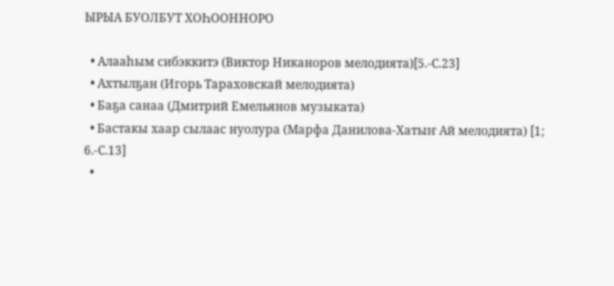ЫРЫА БУОЛБУТ ХОҺООННОРО

  • Алааһым сибэккитэ (Виктор Никаноров мелодията)[5.-С.23]
  • Ахтылҕан (Игорь Тараховскай мелодията)
  • Баҕа санаа (Дмитрий Емельянов музыката)
  • Бастакы хаар сылаас нуолура (Марфа Данилова-Хатыҥ Ай мелодията) [1; 6.-С.13]
  •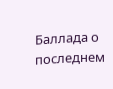Баллада о последнем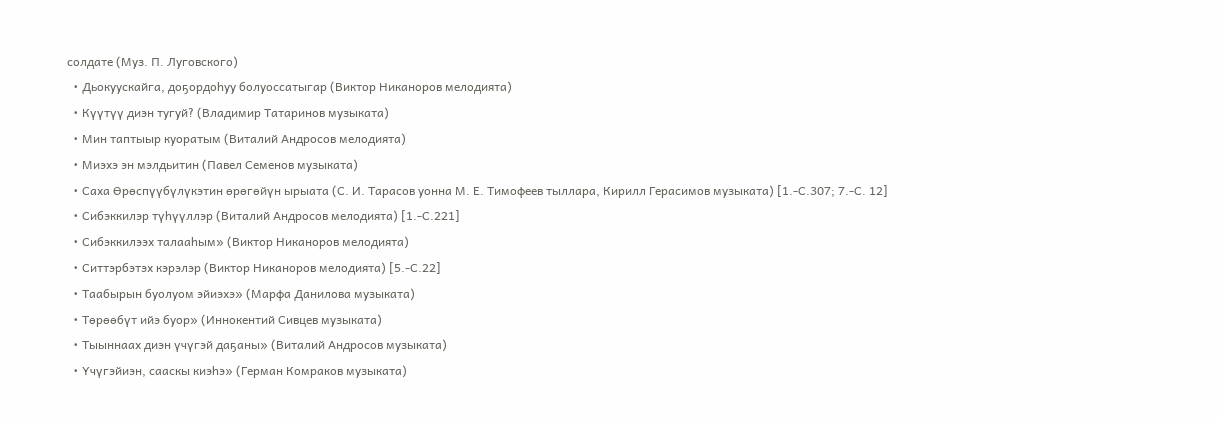солдате (Муз. П. Луговского)
  • Дьокуускайга, доҕордоһуу болуоссатыгар (Виктор Никаноров мелодията)
  • Күүтүү диэн тугуй? (Владимир Татаринов музыката)
  • Мин таптыыр куоратым (Виталий Андросов мелодията)
  • Миэхэ эн мэлдьитин (Павел Семенов музыката)
  • Саха Өрөспүүбүлүкэтин өрөгөйүн ырыата (С. И. Тарасов уонна М. Е. Тимофеев тыллара, Кирилл Герасимов музыката) [1.-С.307; 7.-С. 12]
  • Сибэккилэр түһүүллэр (Виталий Андросов мелодията) [1.-С.221]
  • Сибэккилээх талааһым» (Виктор Никаноров мелодията)
  • Ситтэрбэтэх кэрэлэр (Виктор Никаноров мелодията) [5.-С.22]
  • Таабырын буолуом эйиэхэ» (Марфа Данилова музыката)
  • Төрөөбүт ийэ буор» (Иннокентий Сивцев музыката)
  • Тыыннаах диэн үчүгэй даҕаны» (Виталий Андросов музыката)
  • Үчүгэйиэн, сааскы киэһэ» (Герман Комраков музыката)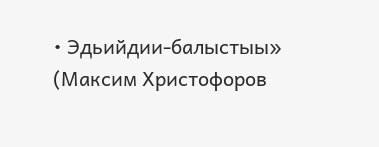• Эдьийдии-балыстыы» (Максим Христофоров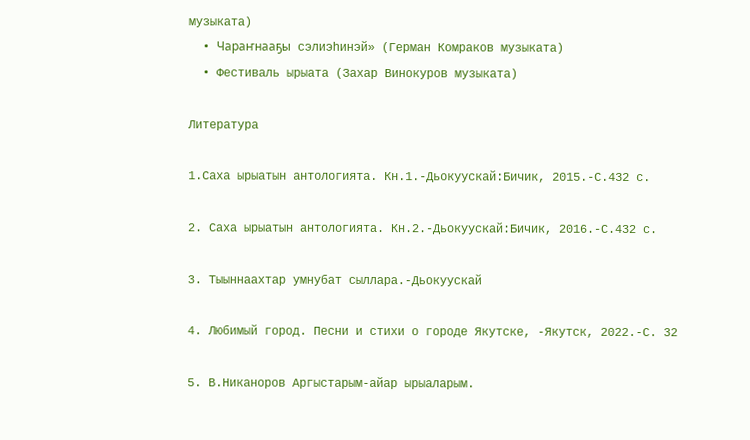музыката)
  • Чараҥнааҕы сэлиэһинэй» (Герман Комраков музыката)
  • Фестиваль ырыата (Захар Винокуров музыката)

Литература

1.Саха ырыатын антологията. Кн.1.-Дьокуускай:Бичик, 2015.-С.432 с.

2. Саха ырыатын антологията. Кн.2.-Дьокуускай:Бичик, 2016.-С.432 с.

3. Тыыннаахтар умнубат сыллара.-Дьокуускай

4. Любимый город. Песни и стихи о городе Якутске, -Якутск, 2022.-С. 32

5. В.Никаноров Аргыстарым-айар ырыаларым.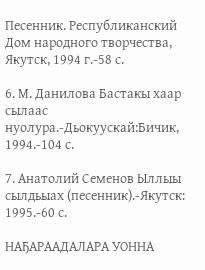Песенник. Республиканский Дом народного творчества, Якутск, 1994 г.-58 с.

6. М. Данилова Бастакы хаар сылаас нуолура.-Дьокуускай:Бичик, 1994.-104 с.

7. Анатолий Семенов Ыллыы сылдьыах (песенник).-Якутск: 1995.-60 с.

НАҔАРААДАЛАРА УОННА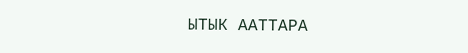ЫТЫК ААТТАРА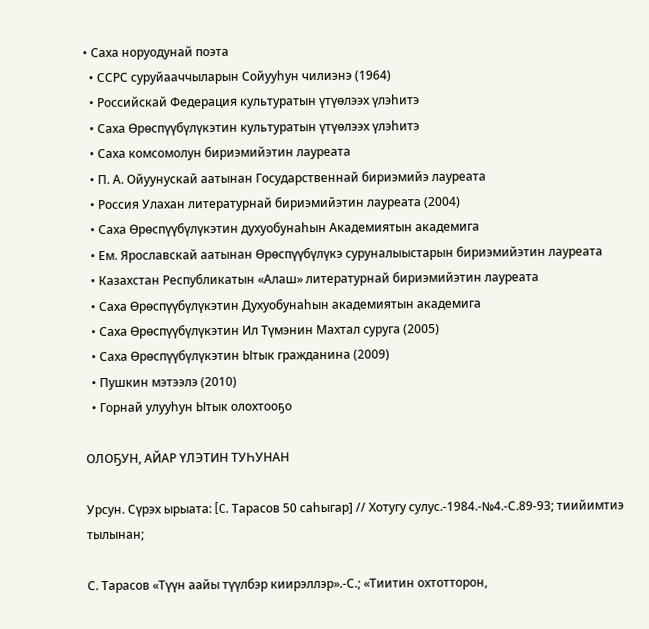• Саха норуодунай поэта
  • ССРС суруйааччыларын Сойууһун чилиэнэ (1964)
  • Российскай Федерация культуратын үтүөлээх үлэһитэ
  • Саха Өрөспүүбүлүкэтин культуратын үтүөлээх үлэһитэ
  • Саха комсомолун бириэмийэтин лауреата
  • П. А. Ойуунускай аатынан Государственнай бириэмийэ лауреата
  • Россия Улахан литературнай бириэмийэтин лауреата (2004)
  • Саха Өрөспүүбүлүкэтин духуобунаһын Академиятын академига
  • Ем. Ярославскай аатынан Өрөспүүбүлүкэ суруналыыстарын бириэмийэтин лауреата
  • Казахстан Республикатын «Алаш» литературнай бириэмийэтин лауреата
  • Саха Өрөспүүбүлүкэтин Духуобунаһын академиятын академига
  • Саха Өрөспүүбүлүкэтин Ил Түмэнин Махтал суруга (2005)
  • Саха Өрөспүүбүлүкэтин Ытык гражданина (2009)
  • Пушкин мэтээлэ (2010)
  • Горнай улууһун Ытык олохтооҕо

ОЛОҔУН, АЙАР ҮЛЭТИН ТУҺУНАН

Урсун. Сүрэх ырыата: [C. Тарасов 50 саһыгар] // Хотугу сулус.-1984.-№4.-С.89-93; тиийимтиэ тылынан;

С. Тарасов «Түүн аайы түүлбэр киирэллэр».-С.; «Тиитин охтотторон,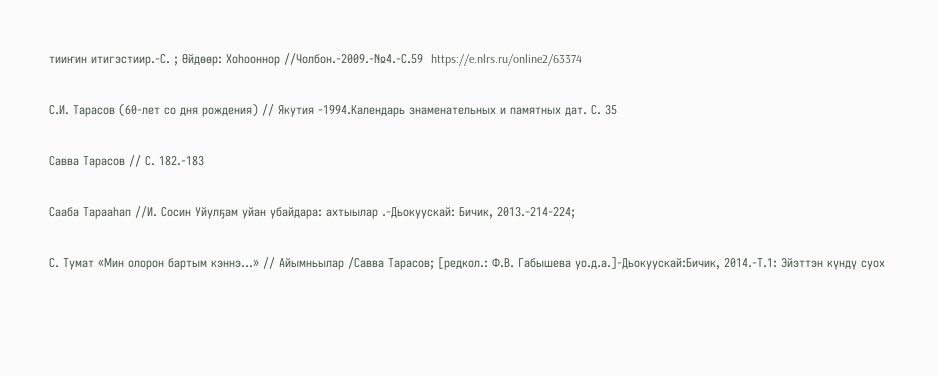тииҥин итигэстиир.-С. ; Өйдөөр: Хоһооннор //Чолбон.-2009.-№4.-С.59  https://e.nlrs.ru/online2/63374

С.И. Тарасов (60-лет со дня рождения) // Якутия -1994.Календарь знаменательных и памятных дат. С. 35

Савва Тарасов // С. 182.-183

Сааба Тарааһап //И. Сосин Уйулҕам уйан убайдара: ахтыылар .-Дьокуускай: Бичик, 2013.-214-224;

С. Тумат «Мин олорон бартым кэннэ…» // Айымньылар /Савва Тарасов; [редкол.: Ф.В. Габышева уо.д.а.]-Дьокуускай:Бичик, 2014.-Т.1: Эйэттэн күндү суох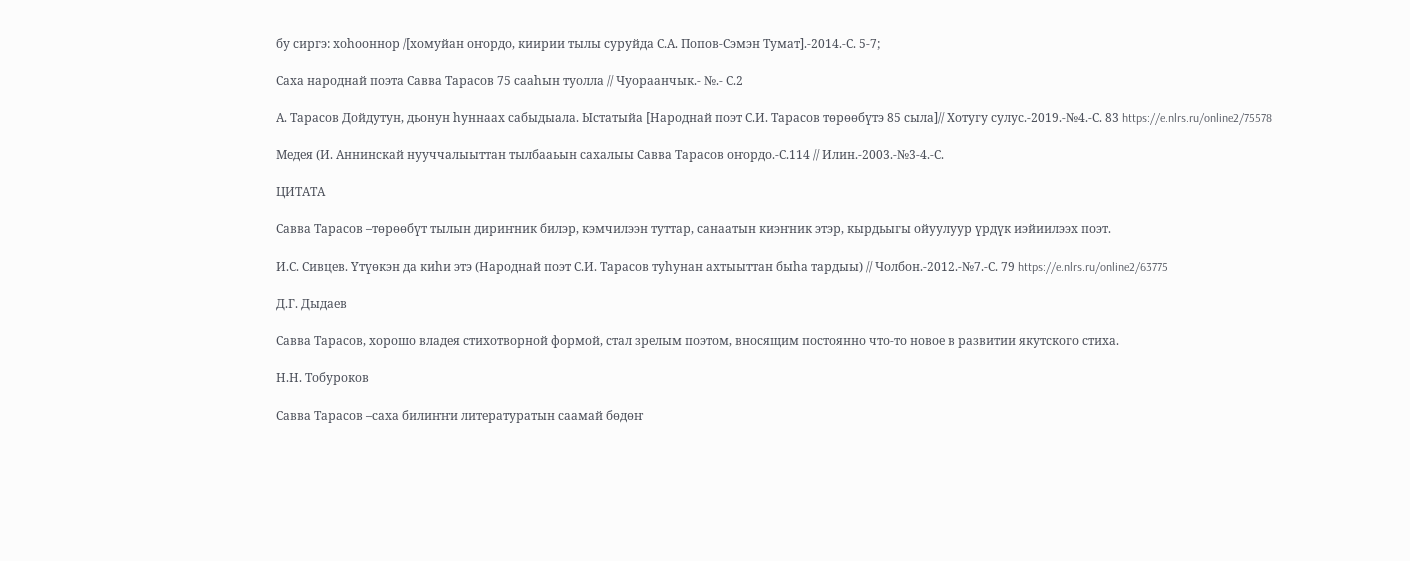бу сиргэ: хоһооннор /[хомуйан оҥордо, киирии тылы суруйда С.А. Попов-Сэмэн Тумат].-2014.-С. 5-7;

Саха народнай поэта Савва Тарасов 75 сааһын туолла // Чуораанчык.- №.- С.2

А. Тарасов Дойдутун, дьонун һуннаах сабыдыала. Ыстатыйа [Народнай поэт С.И. Тарасов төрөөбүтэ 85 сыла]// Хотугу сулус.-2019.-№4.-С. 83 https://e.nlrs.ru/online2/75578

Медея (И. Аннинскай нууччалыыттан тылбааьын сахалыы Савва Тарасов оҥордо.-С.114 // Илин.-2003.-№3-4.-С.

ЦИТАТА

Савва Тарасов –төрөөбүт тылын дириҥник билэр, кэмчилээн туттар, санаатын киэҥник этэр, кырдьыгы ойуулуур үрдүк иэйиилээх поэт.

И.С. Сивцев. Үтүөкэн да киһи этэ (Народнай поэт С.И. Тарасов туһунан ахтыыттан быһа тардыы) // Чолбон.-2012.-№7.-С. 79 https://e.nlrs.ru/online2/63775

Д.Г. Дыдаев

Савва Тарасов, хорошо владея стихотворной формой, стал зрелым поэтом, вносящим постоянно что-то новое в развитии якутского стиха.

Н.Н. Тобуроков

Савва Тарасов –саха билиҥҥи литературатын саамай бөдөҥ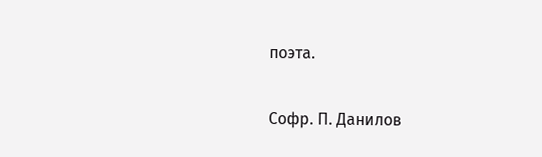поэта.

Софр. П. Данилов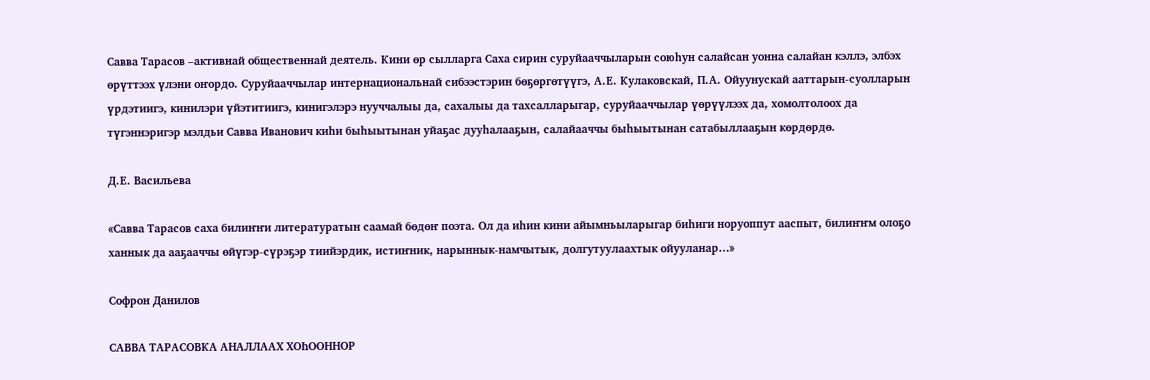Савва Тарасов –активнай общественнай деятель. Кини өр сылларга Саха сирин суруйааччыларын союһун салайсан уонна салайан кэллэ, элбэх өрүттээх үлэни оҥордо. Суруйааччылар интернациональнай сибээстэрин бөҕөргөтүүгэ, А.Е. Кулаковскай, П.А. Ойуунускай ааттарын-суолларын үрдэтиигэ, кинилэри үйэтитиигэ, кинигэлэрэ нууччалыы да, сахалыы да тахсалларыгар, суруйааччылар үөрүүлээх да, хомолтолоох да түгэннэригэр мэлдьи Савва Иванович киһи быһыытынан уйаҕас дууһалааҕын, салайааччы быһыытынан сатабыллааҕын көрдөрдө.

Д.Е. Васильева

«Савва Тарасов саха билиҥҥи литературатын саамай бөдөҥ поэта. Ол да иһин кини айымньыларыгар биһиги норуоппут ааспыт, билиҥҥм олоҕо ханнык да ааҕааччы өйүгэр-сүрэҕэр тиийэрдик, истиҥник, нарыннык-намчытык, долгутуулаахтык ойууланар…»

Софрон Данилов

САВВА ТАРАСОВКА АНАЛЛААХ ХОҺООННОР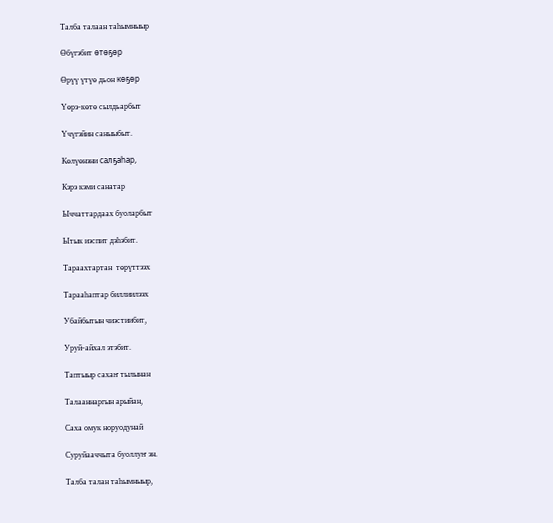Талба талаан таһымныыр

Өбүгэбит өтөҕөр

Өрүү үтүө дьон көҕөр

Үөрэ-көтө сылдьарбыт

Үчүгэйин саныыбыт.

Көлүөнэни салҕаһар,

Кэрэ кэми санатар

Ыччаттардаах буоларбыт

Ытык иэспит дэһэбит.

Тараахтартан  төрүттээх

Тарааһаптар биллиилээх

Убайбытын чиэстиибит,

Уруй-айхал этэбит.

Таптыыр сахаҥ тылынан

Талааннаргын арыйан,

Саха омук норуодунай

Суруйааччыта буоллуҥ эн.

Талба талан таһымныыр,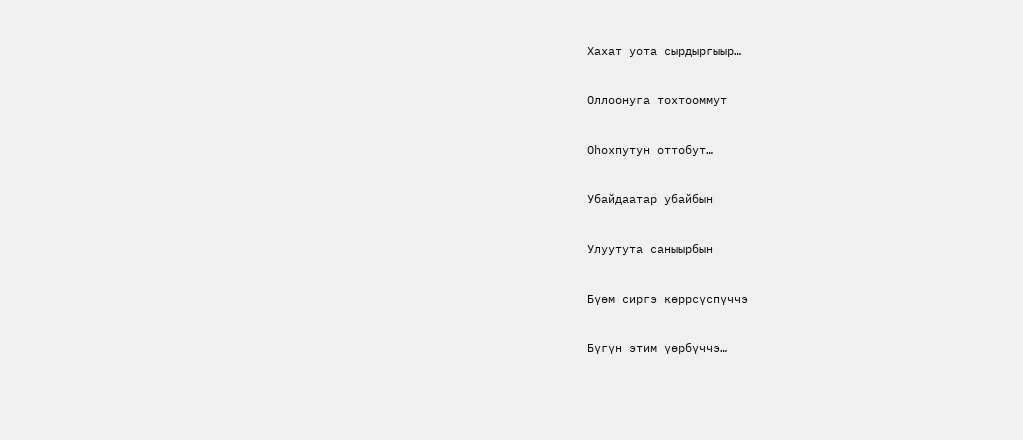Хахат уота сырдыргыыр…

Оллоонуга тохтооммут

Оһохпутун оттобут…

Убайдаатар убайбын

Улуутута саныырбын

Бүөм сиргэ көррсүспүччэ

Бүгүн этим үөрбүччэ…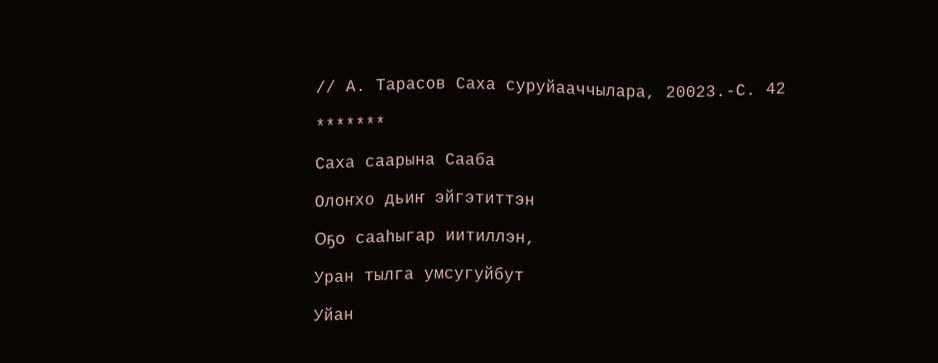// А. Тарасов Саха суруйааччылара, 20023.-С. 42

*******

Саха саарына Сааба

Олоҥхо дьиҥ эйгэтиттэн

Оҕо сааһыгар иитиллэн,

Уран тылга умсугуйбут

Уйан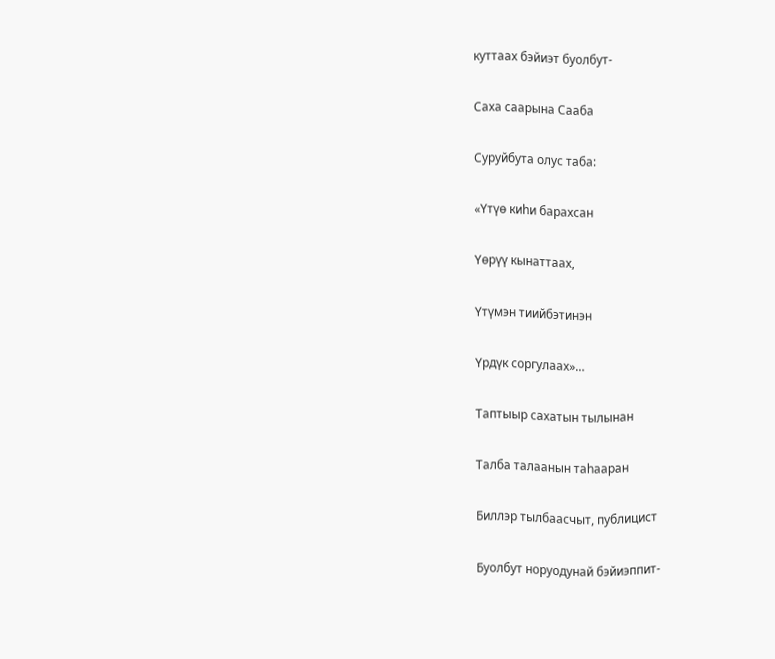куттаах бэйиэт буолбут-

Саха саарына Сааба

Суруйбута олус таба:

«Үтүө киһи барахсан

Үөрүү кынаттаах,

Үтүмэн тиийбэтинэн

Үрдүк соргулаах»…

Таптыыр сахатын тылынан

Талба талаанын таһааран

Биллэр тылбаасчыт, публицист

Буолбут норуодунай бэйиэппит-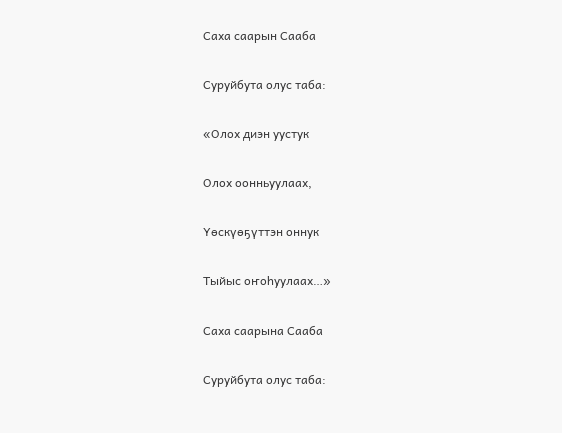Саха саарын Сааба

Суруйбута олус таба:

«Олох диэн уустук

Олох оонньуулаах,

Үөскүөҕүттэн оннук

Тыйыс оҥоһуулаах…»

Саха саарына Сааба

Суруйбута олус таба: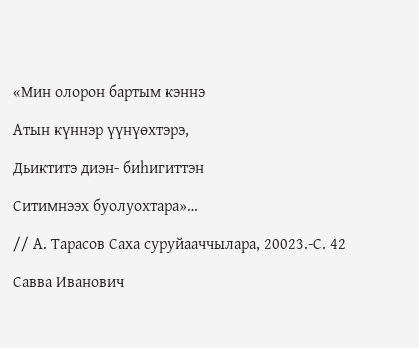«Мин олорон бартым кэннэ

Атын күннэр үүнүөхтэрэ,

Дьиктитэ диэн- биһигиттэн

Ситимнээх буолуохтара»…

// А. Тарасов Саха суруйааччылара, 20023.-С. 42

Савва Иванович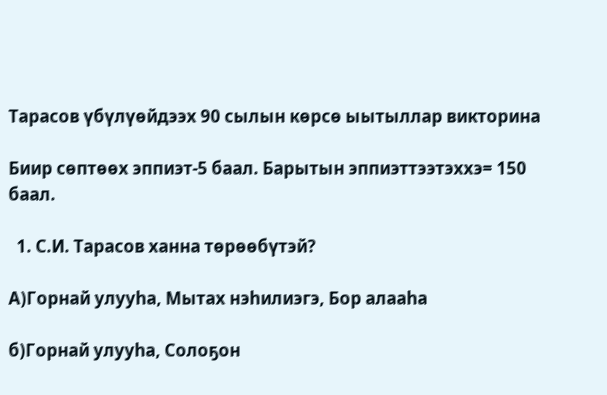Тарасов үбүлүөйдээх 90 сылын көрсө ыытыллар викторина

Биир сөптөөх эппиэт-5 баал. Барытын эппиэттээтэххэ= 150 баал.

  1. С.И. Тарасов ханна төрөөбүтэй?

А)Горнай улууһа, Мытах нэһилиэгэ, Бор алааһа

б)Горнай улууһа, Солоҕон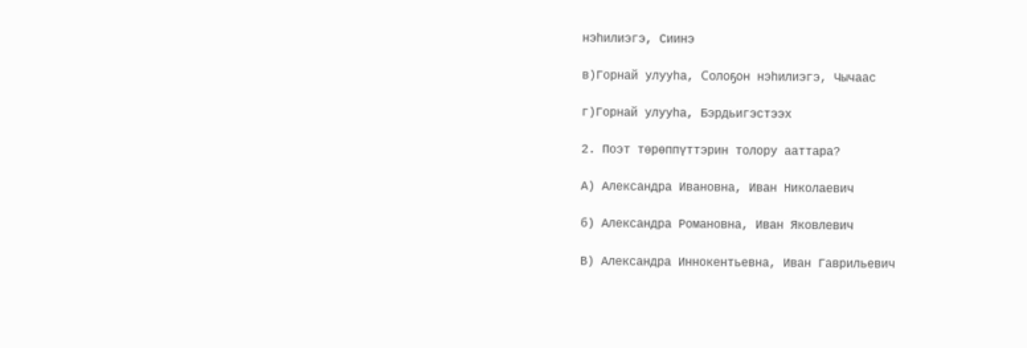нэһилиэгэ, Сиинэ

в)Горнай улууһа, Солоҕон нэһилиэгэ, Чычаас

г)Горнай улууһа, Бэрдьигэстээх

2. Поэт төрөппүттэрин толору ааттара?

А) Александра Ивановна, Иван Николаевич

б) Александра Романовна, Иван Яковлевич

В) Александра Иннокентьевна, Иван Гаврильевич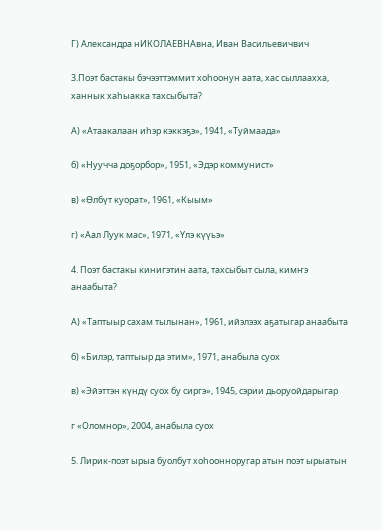Г) Александра нИКОЛАЕВНАвна, Иван Васильевичвич

3.Поэт бастакы бэчээттэммит хоһоонун аата, хас сыллаахха, ханнык хаһыакка тахсыбыта?

А) «Атаакалаан иһэр кэккэҕэ», 1941, «Туймаада»

б) «Нуучча доҕорбор», 1951, «Эдэр коммунист»

в) «Өлбүт куорат», 1961, «Кыым»

г) «Аал Луук мас», 1971, «Үлэ күүьэ»

4. Поэт бастакы кинигэтин аата, тахсыбыт сыла, кимҥэ анаабыта?

А) «Таптыыр сахам тылынан», 1961, ийэлээх аҕатыгар анаабыта

б) «Билэр, таптыыр да этим», 1971, анабыла суох

в) «Эйэттэн күндү суох бу сиргэ», 1945, сэрии дьоруойдарыгар

г «Оломнор», 2004, анабыла суох

5. Лирик-поэт ырыа буолбут хоһоонноругар атын поэт ырыатын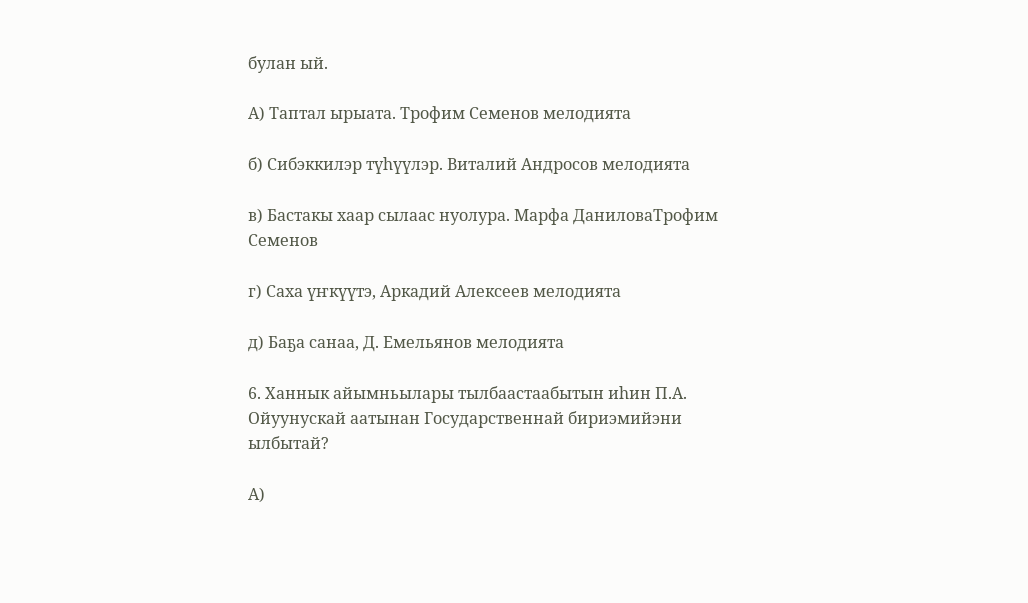булан ый.

А) Таптал ырыата. Трофим Семенов мелодията

б) Сибэккилэр түһүүлэр. Виталий Андросов мелодията

в) Бастакы хаар сылаас нуолура. Марфа ДаниловаТрофим Семенов

г) Саха үҥкүүтэ, Аркадий Алексеев мелодията

д) Баҕа санаа, Д. Емельянов мелодията

6. Ханнык айымньылары тылбаастаабытын иһин П.А. Ойуунускай аатынан Государственнай бириэмийэни ылбытай?

А)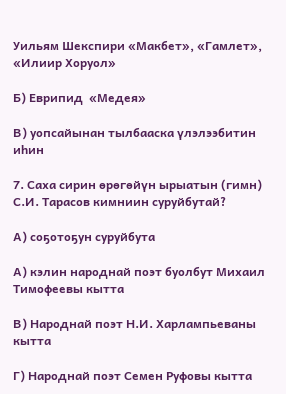Уильям Шекспири «Макбет», «Гамлет», «Илиир Хоруол»

Б) Еврипид  «Медея»

В) уопсайынан тылбааска үлэлээбитин иһин

7. Саха сирин өрөгөйүн ырыатын (гимн) С.И. Тарасов кимниин суруйбутай?

А) соҕотоҕун суруйбута

А) кэлин народнай поэт буолбут Михаил Тимофеевы кытта

В) Народнай поэт Н.И. Харлампьеваны кытта

Г) Народнай поэт Семен Руфовы кытта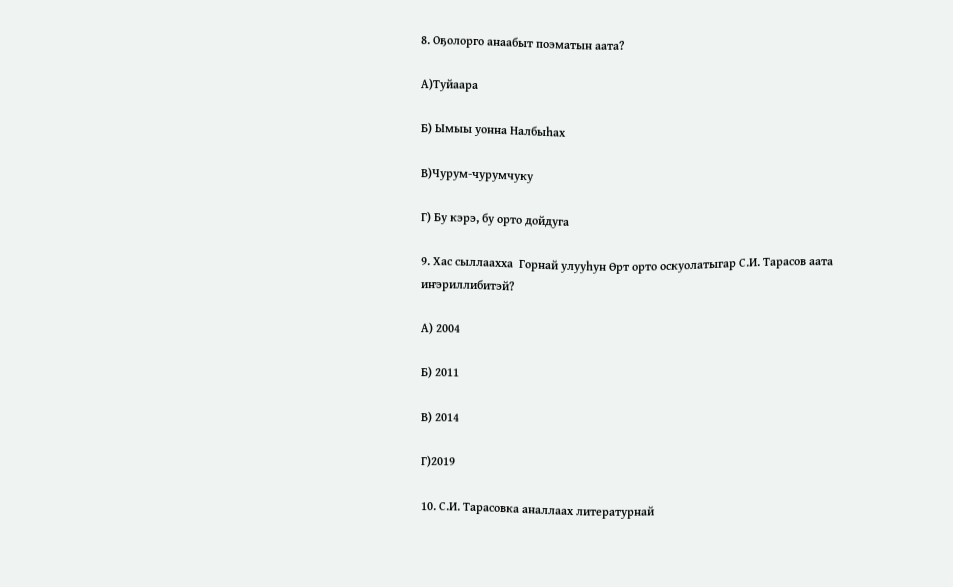8. Оҕолорго анаабыт поэматын аата?

А)Туйаара

Б) Ымыы уонна Налбыһах

В)Чурум-чурумчуку

Г) Бу кэрэ, бу орто дойдуга

9. Хас сыллаахха  Горнай улууһун Өрт орто оскуолатыгар С.И. Тарасов аата иҥэриллибитэй?

А) 2004

Б) 2011

В) 2014

Г)2019

10. С.И. Тарасовка аналлаах литературнай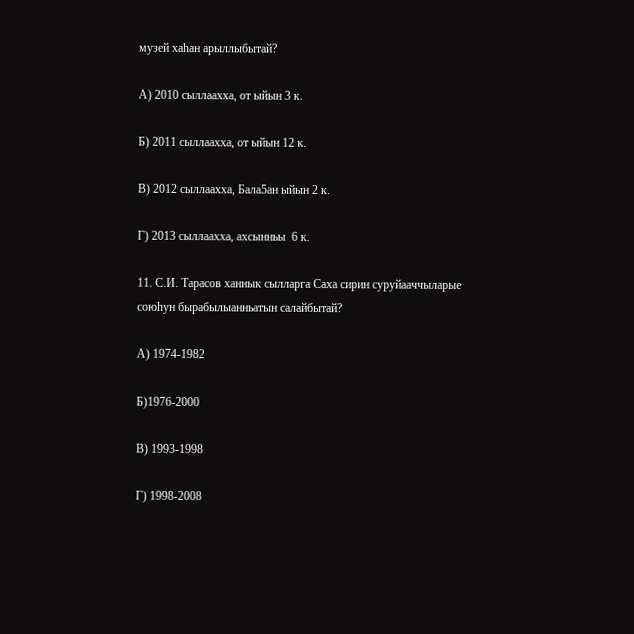музей хаһан арыллыбытай?

А) 2010 сыллаахха, от ыйын 3 к.

Б) 2011 сыллаахха, от ыйын 12 к.

В) 2012 сыллаахха, Бала5ан ыйын 2 к.

Г) 2013 сыллаахха, ахсынньы  6 к.

11. С.И. Тарасов ханнык сылларга Саха сирин суруйааччыларые союһун бырабылыанньатын салайбытай?

А) 1974-1982

Б)1976-2000

В) 1993-1998

Г) 1998-2008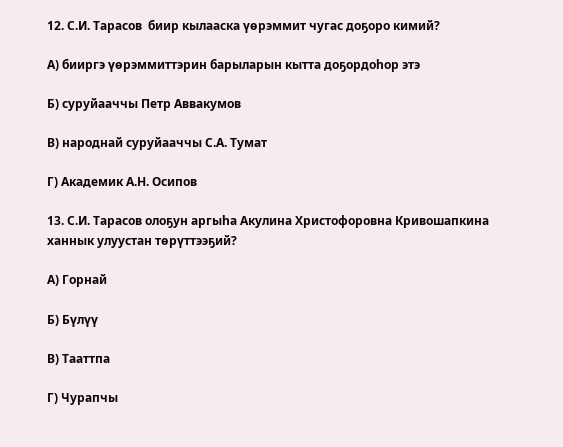12. С.И. Тарасов  биир кылааска үөрэммит чугас доҕоро кимий?

А) бииргэ үөрэммиттэрин барыларын кытта доҕордоһор этэ

Б) суруйааччы Петр Аввакумов

В) народнай суруйааччы С.А. Тумат

Г) Академик А.Н. Осипов

13. С.И. Тарасов олоҕун аргыһа Акулина Христофоровна Кривошапкина ханнык улуустан төрүттээҕий?

А) Горнай

Б) Бүлүү

В) Тааттпа

Г) Чурапчы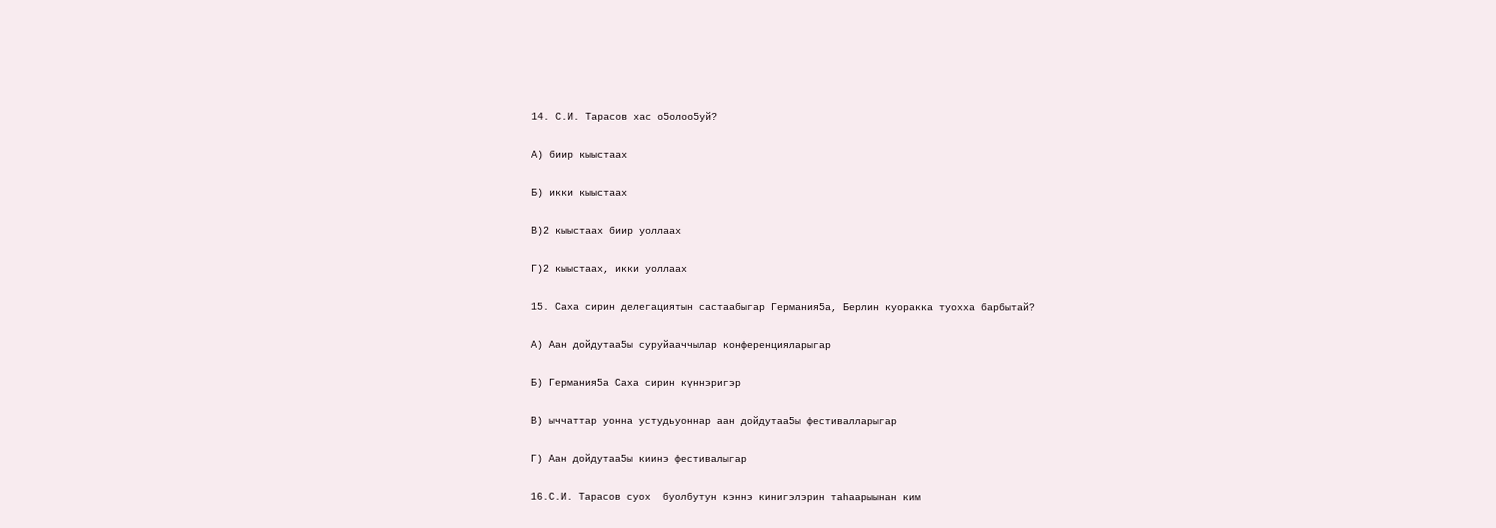14. С.И. Тарасов хас о5олоо5уй?

А) биир кыыстаах

Б) икки кыыстаах

В)2 кыыстаах биир уоллаах

Г)2 кыыстаах, икки уоллаах

15. Саха сирин делегациятын састаабыгар Германия5а, Берлин куоракка туохха барбытай?

А) Аан дойдутаа5ы суруйааччылар конференцияларыгар

Б) Германия5а Саха сирин күннэригэр

В) ыччаттар уонна устудьуоннар аан дойдутаа5ы фестивалларыгар

Г) Аан дойдутаа5ы киинэ фестивалыгар

16.С.И. Тарасов суох  буолбутун кэннэ кинигэлэрин таһаарыынан ким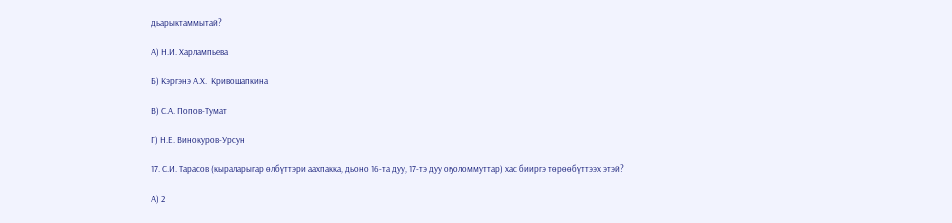дьарыктаммытай?

А) Н.И. Харлампьева

Б) Кэргэнэ А.Х.  Кривошапкина

В) С.А. Попов-Тумат

Г) Н.Е. Винокуров-Урсун

17. С.И. Тарасов (кыраларыгар өлбүттэри аахпакка, дьоно 16-та дуу, 17-тэ дуу оҕоломмуттар) хас бииргэ төрөөбүттээх этэй?

А) 2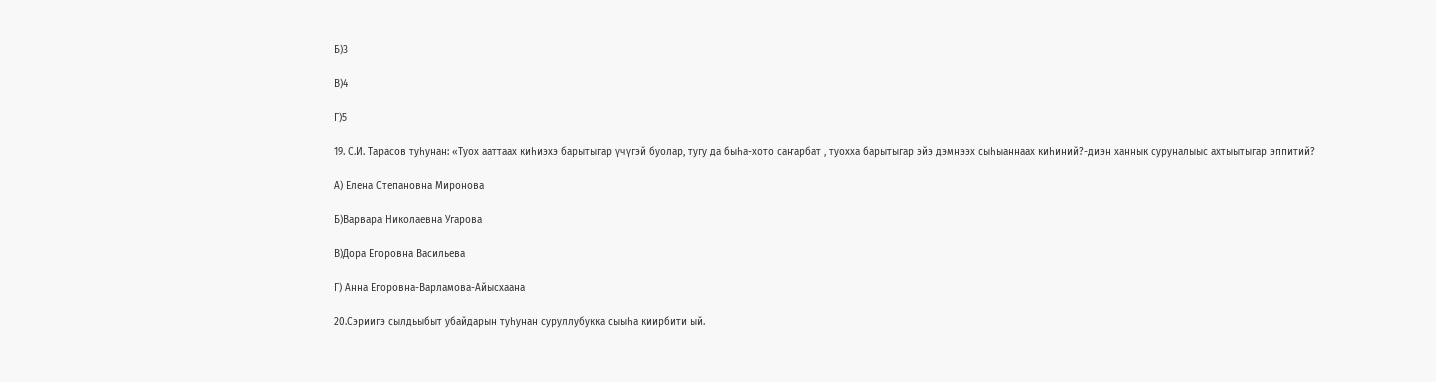Б)3

В)4

Г)5

19. С.И. Тарасов туһунан: «Туох ааттаах киһиэхэ барытыгар үчүгэй буолар, тугу да быһа-хото саҥарбат , туохха барытыгар эйэ дэмнээх сыһыаннаах киһиний?-диэн ханнык суруналыыс ахтыытыгар эппитий?

А) Елена Степановна Миронова

Б)Варвара Николаевна Угарова

В)Дора Егоровна Васильева

Г) Анна Егоровна-Варламова-Айысхаана

20.Сэриигэ сылдьыбыт убайдарын туһунан суруллубукка сыыһа киирбити ый.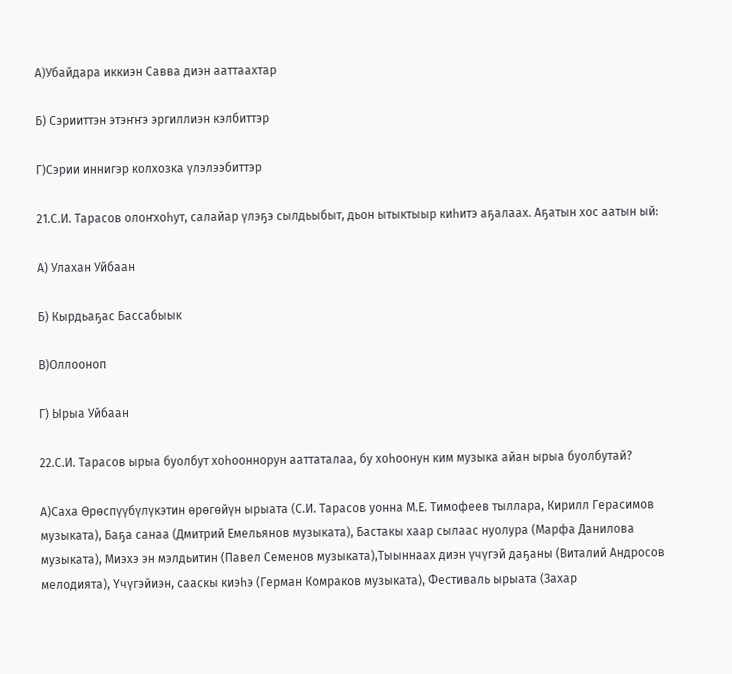А)Убайдара иккиэн Савва диэн ааттаахтар

Б) Сэрииттэн этэҥҥэ эргиллиэн кэлбиттэр

Г)Сэрии иннигэр колхозка үлэлээбиттэр

21.С.И. Тарасов олоҥхоһут, салайар үлэҕэ сылдьыбыт, дьон ытыктыыр киһитэ аҕалаах. Аҕатын хос аатын ый:

А) Улахан Уйбаан

Б) Кырдьаҕас Бассабыык

В)Оллооноп

Г) Ырыа Уйбаан

22.С.И. Тарасов ырыа буолбут хоһооннорун ааттаталаа, бу хоһоонун ким музыка айан ырыа буолбутай?

А)Саха Өрөспүүбүлүкэтин өрөгөйүн ырыата (С.И. Тарасов уонна М.Е. Тимофеев тыллара, Кирилл Герасимов музыката), Баҕа санаа (Дмитрий Емельянов музыката), Бастакы хаар сылаас нуолура (Марфа Данилова музыката), Миэхэ эн мэлдьитин (Павел Семенов музыката),Тыыннаах диэн үчүгэй даҕаны (Виталий Андросов мелодията), Үчүгэйиэн, сааскы киэһэ (Герман Комраков музыката), Фестиваль ырыата (Захар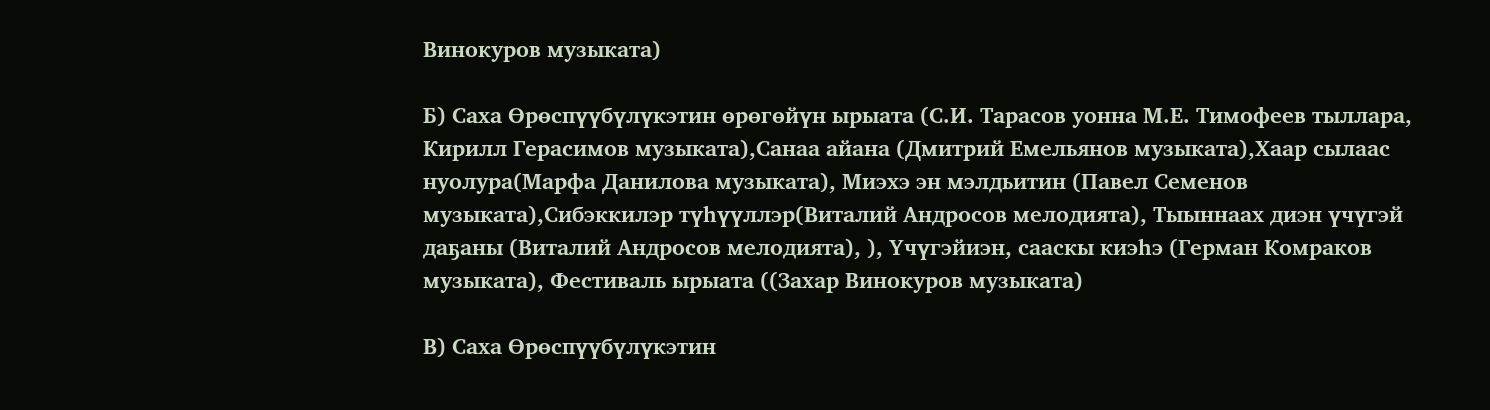Винокуров музыката)

Б) Саха Өрөспүүбүлүкэтин өрөгөйүн ырыата (С.И. Тарасов уонна М.Е. Тимофеев тыллара, Кирилл Герасимов музыката),Санаа айана (Дмитрий Емельянов музыката),Хаар сылаас нуолура(Марфа Данилова музыката), Миэхэ эн мэлдьитин (Павел Семенов музыката),Сибэккилэр түһүүллэр(Виталий Андросов мелодията), Тыыннаах диэн үчүгэй даҕаны (Виталий Андросов мелодията), ), Үчүгэйиэн, сааскы киэһэ (Герман Комраков музыката), Фестиваль ырыата ((Захар Винокуров музыката)

В) Саха Өрөспүүбүлүкэтин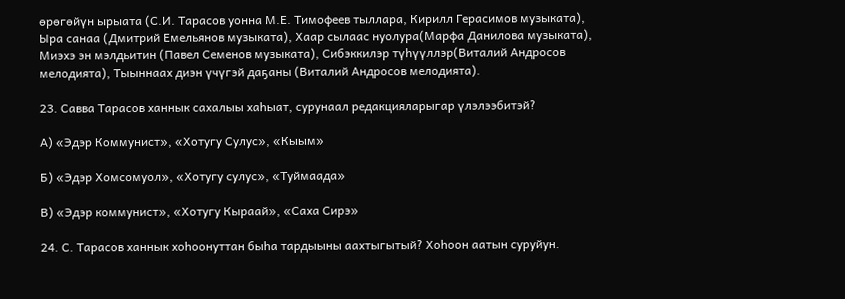өрөгөйүн ырыата (С.И. Тарасов уонна М.Е. Тимофеев тыллара, Кирилл Герасимов музыката), Ыра санаа (Дмитрий Емельянов музыката), Хаар сылаас нуолура(Марфа Данилова музыката), Миэхэ эн мэлдьитин (Павел Семенов музыката), Сибэккилэр түһүүллэр(Виталий Андросов мелодията), Тыыннаах диэн үчүгэй даҕаны (Виталий Андросов мелодията).

23. Савва Тарасов ханнык сахалыы хаһыат, сурунаал редакцияларыгар үлэлээбитэй?

А) «Эдэр Коммунист», «Хотугу Сулус», «Кыым»

Б) «Эдэр Хомсомуол», «Хотугу сулус», «Туймаада»

В) «Эдэр коммунист», «Хотугу Кыраай», «Саха Сирэ»

24. С. Тарасов ханнык хоһоонуттан быһа тардыыны аахтыгытый? Хоһоон аатын суруйун.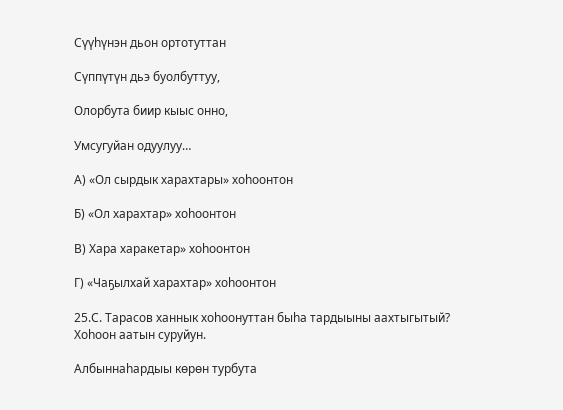Сүүһүнэн дьон ортотуттан

Сүппүтүн дьэ буолбуттуу,

Олорбута биир кыыс онно,

Умсугуйан одуулуу…

А) «Ол сырдык харахтары» хоһоонтон

Б) «Ол харахтар» хоһоонтон

В) Хара харакетар» хоһоонтон

Г) «Чаҕылхай харахтар» хоһоонтон

25.С. Тарасов ханнык хоһоонуттан быһа тардыыны аахтыгытый? Хоһоон аатын суруйун.

Албыннаһардыы көрөн турбута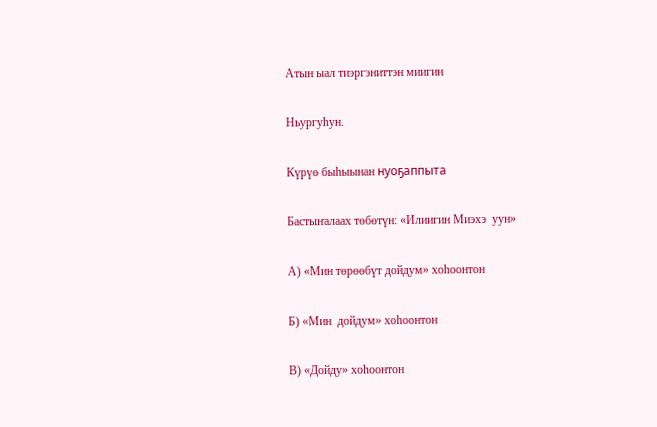Атын ыал тиэргэниттэн миигин

Ньургуһун.

Күрүө быһыынан нуоҕаппыта

Бастыҥалаах төбөтүн: «Илиигин Миэхэ  уун»

А) «Мин төрөөбүт дойдум» хоһоонтон

Б) «Мин  дойдум» хоһоонтон

В) «Дойду» хоһоонтон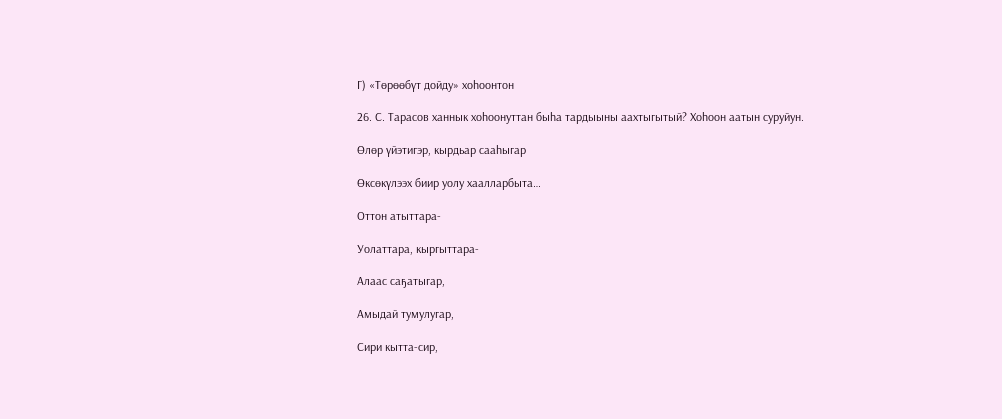Г) «Төрөөбүт дойду» хоһоонтон

26. С. Тарасов ханнык хоһоонуттан быһа тардыыны аахтыгытый? Хоһоон аатын суруйун.

Өлөр үйэтигэр, кырдьар сааһыгар

Өксөкүлээх биир уолу хаалларбыта…

Оттон атыттара-

Уолаттара, кыргыттара-

Алаас саҕатыгар,

Амыдай тумулугар,

Сири кытта-сир,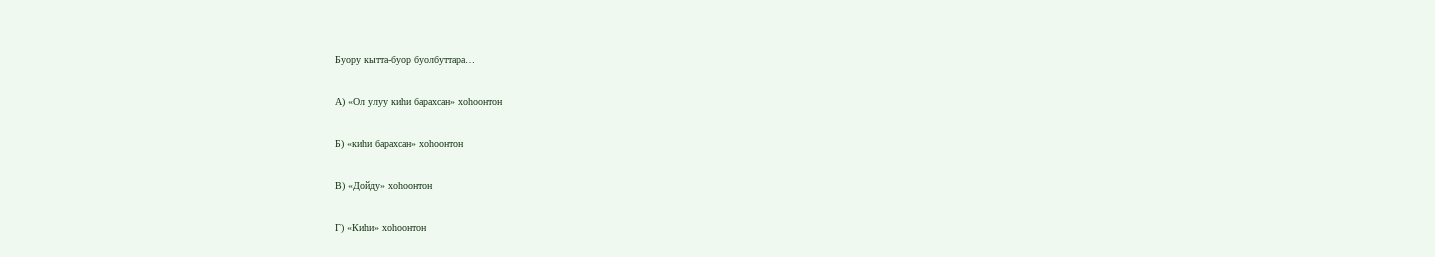Буору кытта-буор буолбуттара…

А) «Ол улуу киһи барахсан» хоһоонтон

Б) «киһи барахсан» хоһоонтон

В) «Дойду» хоһоонтон

Г) «Киһи» хоһоонтон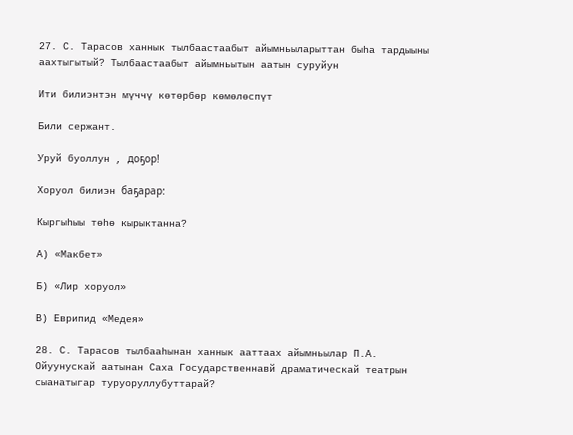27. С. Тарасов ханнык тылбаастаабыт айымньыларыттан быһа тардыыны аахтыгытый? Тылбаастаабыт айымньытын аатын суруйун

Ити билиэнтэн мүччү көтөрбөр көмөлөспүт

Били сержант.

Уруй буоллун , доҕор!

Хоруол билиэн баҕарар:

Кыргыһыы төһө кырыктанна?

А) «Макбет»

Б) «Лир хоруол»

В) Еврипид «Медея»

28. С. Тарасов тылбааһынан ханнык ааттаах айымньылар П.А. Ойуунускай аатынан Саха Государственнавй драматическай театрын сыанатыгар туруоруллубуттарай?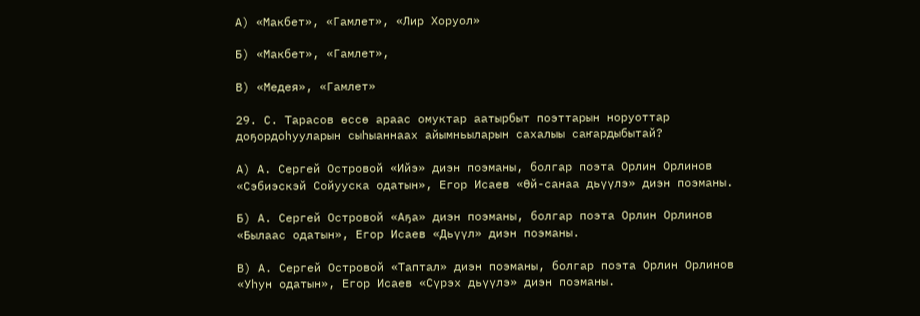А) «Макбет», «Гамлет», «Лир Хоруол»

Б) «Макбет», «Гамлет»,

В) «Медея», «Гамлет»

29. С. Тарасов өссө араас омуктар аатырбыт поэттарын норуоттар доҕордоһууларын сыһыаннаах айымньыларын сахалыы саҥардыбытай?

А) А. Сергей Островой «Ийэ» диэн поэманы, болгар поэта Орлин Орлинов «Сэбиэскэй Сойууска одатын», Егор Исаев «Өй-санаа дьүүлэ» диэн поэманы.

Б) А. Сергей Островой «Аҕа» диэн поэманы, болгар поэта Орлин Орлинов «Былаас одатын», Егор Исаев «Дьүүл» диэн поэманы.

В) А. Сергей Островой «Таптал» диэн поэманы, болгар поэта Орлин Орлинов «Уһун одатын», Егор Исаев «Сүрэх дьүүлэ» диэн поэманы.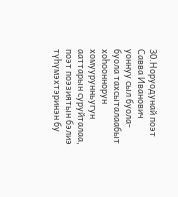30.Норуодунай поэт Савва Иванович уоннуу сыл буола-буола тахсыталаабыт хоһооннорун хомуурунньугун ааттарын суруйталаа, поэт поэзиятын бэлиэ түһүмэхтэринэн бу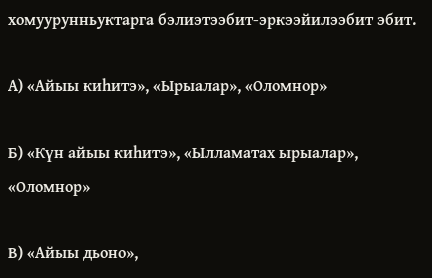хомуурунньуктарга бэлиэтээбит-эркээйилээбит эбит.

А) «Айыы киһитэ», «Ырыалар», «Оломнор»

Б) «Күн айыы киһитэ», «Ылламатах ырыалар», «Оломнор»

В) «Айыы дьоно»,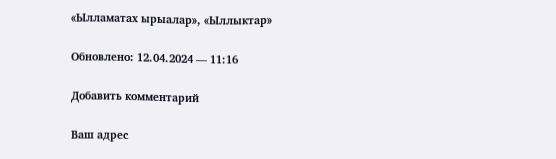«Ылламатах ырыалар», «Ыллыктар»

Обновлено: 12.04.2024 — 11:16

Добавить комментарий

Ваш адрес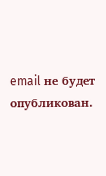email не будет опубликован.